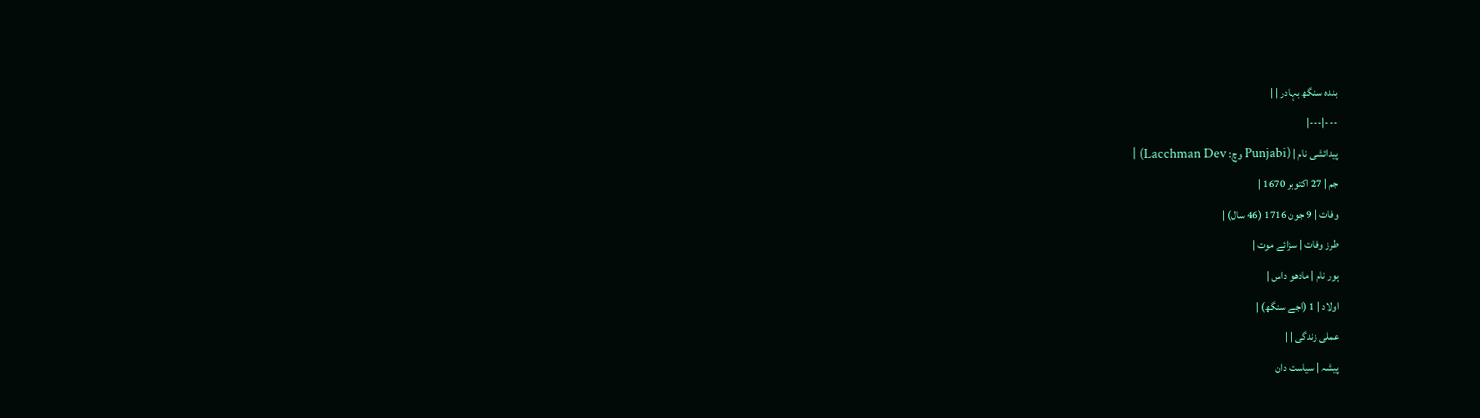بندہ سنگھ بہادر | |
---|---|
پیدائشی نام | (Punjabi وچ: Lacchman Dev) |
جم | 27 اکتوبر 1670 |
وفات | 9 جون 1716 (46 سال) |
طرز وفات | سزائے موت |
ہور نام | مادھو داس |
اولاد | 1 (اجے سنگھ) |
عملی زندگی | |
پیشہ | سیاست دان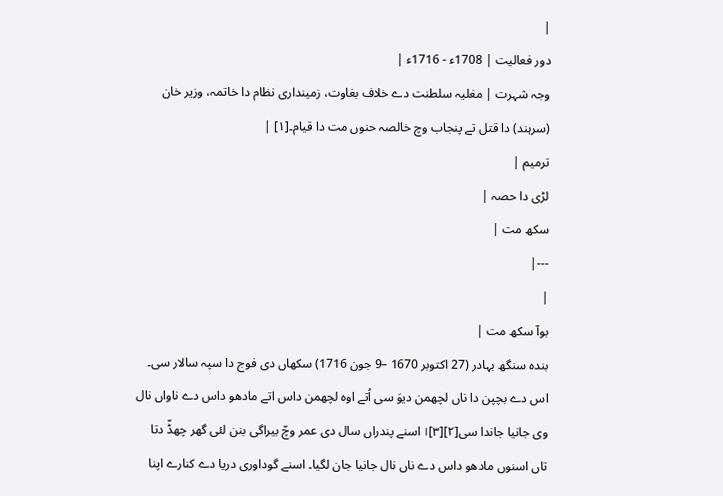|
دور فعالیت | 1708ء - 1716ء |
وجہ شہرت | مغلیہ سلطنت دے خلاف بغاوت، زمینداری نظام دا خاتمہ، وزیر خان (سرہند) دا قتل تے پنجاب وچ خالصہ حنوں مت دا قیام۔[۱] |
ترمیم |
لڑی دا حصہ |
سکھ مت |
---|
|
بوآ سکھ مت |
بندہ سنگھ بہادر (27 اکتوبر 1670 –9 جون 1716) سکھاں دی فوج دا سپہ سالار سی۔ اس دے بچپن دا ناں لچھمن دیوَ سی اُتے اوہ لچھمن داس اتے مادھو داس دے ناواں نال وی جانیا جاندا سی[۲][۳]। اسنے پندراں سال دی عمر وچّ بیراگی بنن لئی گھر چھڈّ دتا تاں اسنوں مادھو داس دے ناں نال جانیا جان لگیا۔ اسنے گوداوری دریا دے کنارے اپنا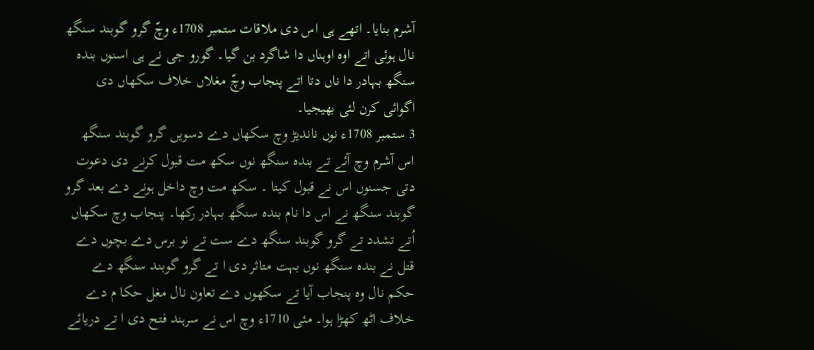آشرم بنایا۔ اتھے ہی اس دی ملاقات ستمبر 1708ء وچّ گرو گوبند سنگھ نال ہوئی اتے اوہ اوہناں دا شاگرد بن گیا۔ گورو جی نے ہی اسنوں بندہ سنگھ بہادر دا ناں دتا اتے پنجاب وچّ مغلاں خلاف سکھاں دی اگوائی کرن لئی بھیجیا۔
3 ستمبر 1708ء نوں ناندیڑ وچ سکھاں دے دسویں گرو گوبند سنگھ اس آشرم وچ آئے تے بندہ سنگھ نوں سکھ مت قبول کرنے دی دعوت دتی جسنوں اس نے قبول کیتا ۔ سکھ مت وچ داخل ہونے دے بعد گرو گوبند سنگھ نے اس دا نام بندہ سنگھ بہادر رکھا۔ پنجاب وچ سکھاں اُتے تشدد تے گرو گوبند سنگھ دے ست تے نو برس دے بچوں دے قتل نے بندہ سنگھ نوں بہت متاثر دی ا تے گرو گوبند سنگھ دے حکم نال وہ پنجاب آیا تے سکھوں دے تعاون نال مغل حکا م دے خلاف اٹھ کھڑا ہوا۔ مئی 1710ء وچ اس نے سرہند فتح دی ا تے دریائے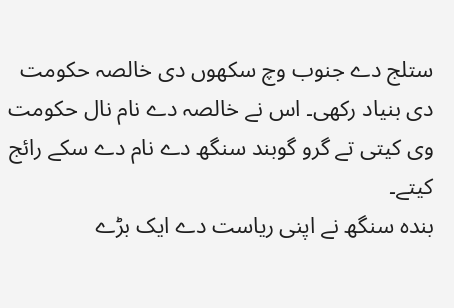ستلج دے جنوب وچ سکھوں دی خالصہ حکومت دی بنیاد رکھی۔ اس نے خالصہ دے نام نال حکومت وی کیتی تے گرو گوبند سنگھ دے نام دے سکے رائج کیتے۔
بندہ سنگھ نے اپنی ریاست دے ایک بڑے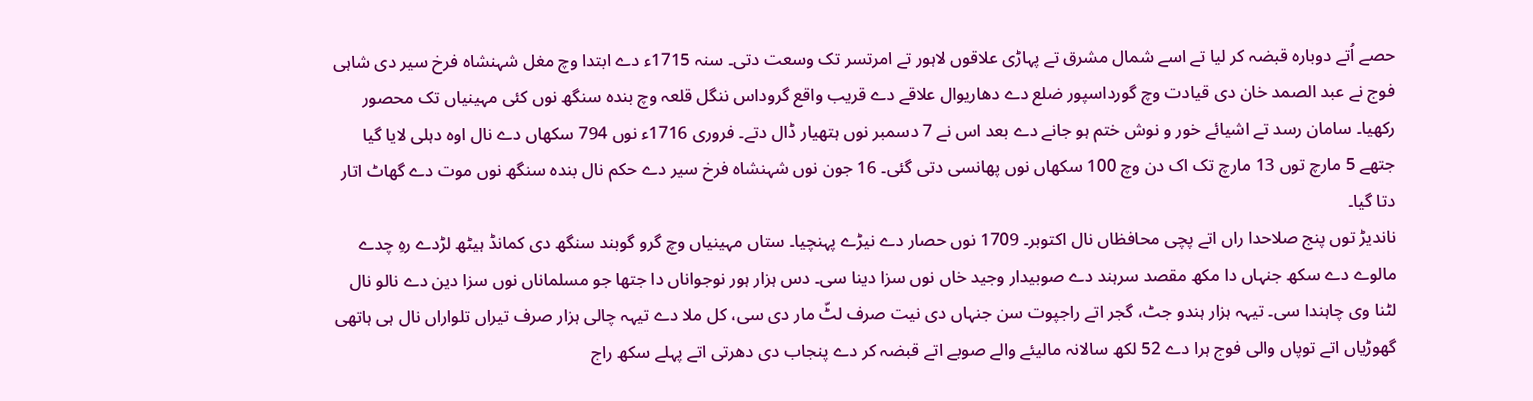حصے اُتے دوبارہ قبضہ کر لیا تے اسے شمال مشرق تے پہاڑی علاقوں لاہور تے امرتسر تک وسعت دتی۔ سنہ 1715ء دے ابتدا وچ مغل شہنشاہ فرخ سیر دی شاہی فوج نے عبد الصمد خان دی قیادت وچ گورداسپور ضلع دے دھاریوال علاقے دے قریب واقع گروداس ننگل قلعہ وچ بندہ سنگھ نوں کئی مہینیاں تک محصور رکھیا۔ سامان رسد تے اشیائے خور و نوش ختم ہو جانے دے بعد اس نے 7 دسمبر نوں ہتھیار ڈال دتے۔ فروری 1716ء نوں 794 سکھاں دے نال اوہ دہلی لایا گیا جتھے 5 مارچ توں 13 مارچ تک اک دن وچ 100 سکھاں نوں پھانسی دتی گئی۔ 16 جون نوں شہنشاہ فرخ سیر دے حکم نال بندہ سنگھ نوں موت دے گھاٹ اتار دتا گیا۔
ناندیڑ توں پنج صلاحدا راں اتے پچی محافظاں نال اکتوبر۔ 1709 نوں حصار دے نیڑے پہنچیا۔ ستاں مہینیاں وچ گرو گوبند سنگھ دی کمانڈ ہیٹھ لڑدے رہِ چدے مالوے دے سکھ جنہاں دا مکھ مقصد سرہند دے صوبیدار وجید خاں نوں سزا دینا سی۔ دس ہزار ہور نوجواناں دا جتھا جو مسلماناں نوں سزا دین دے نالو نال لٹنا وی چاہندا سی۔ تیہہ ہزار ہندو جٹ، گجر اتے راجپوت سن جنہاں دی نیت صرف لٹّ مار دی سی، کل ملا دے تیہہ چالی ہزار صرف تیراں تلواراں نال ہی ہاتھی گھوڑیاں اتے توپاں والی فوج ہرا دے 52 لکھ سالانہ مالیئے والے صوبے اتے قبضہ کر دے پنجاب دی دھرتی اتے پہلے سکھ راج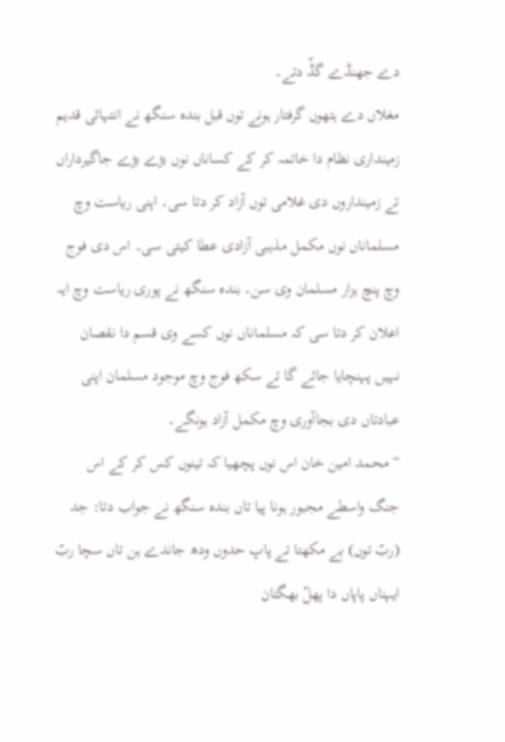دے جھنڈے گڈّ دتے۔
مغلاں دے ہتھوں گرفتار ہونے توں قبل بندہ سنگھ نے انتہائی قدیم زمینداری نظام دا خاتمہ کر کے کساناں نوں بڑے بڑے جاگیرداراں تے زمینداروں دی غلامی توں آزاد کر دتا سی۔ اپنی ریاست وچ مسلماناں نوں مکمل مذہبی آزادی عطا کیتی سی۔ اس دی فوج وچ پنچ ہزار مسلمان وی سن۔ بندہ سنگھ نے پوری ریاست وچ ایہ اعلان کر دتا سی کہ مسلماناں نوں کسے وی قسم دا نقصان نہیں پہنچایا جائے گا تے سکھ فوج وچ موجود مسلمان اپنی عبادتاں دی بجاآوری وچ مکمل آزاد ہونگے۔
“محمد امین خان اس نوں پچھیا کہ تینوں کس کر کے اس جنگ واسطے مجبور ہونا پیا تاں بندہ سنگھ نے جواب دتا: جد (ربّ توں) بے مکھتا تے پاپ حدوں ودھ جاندے ہن تاں سچا ربّ ایہناں پاپاں دا پھلّ بھگتان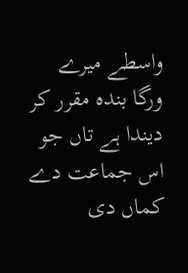واسطے میرے ورگا بندہ مقرر کر دیندا ہے تاں جو اس جماعت دے کماں دی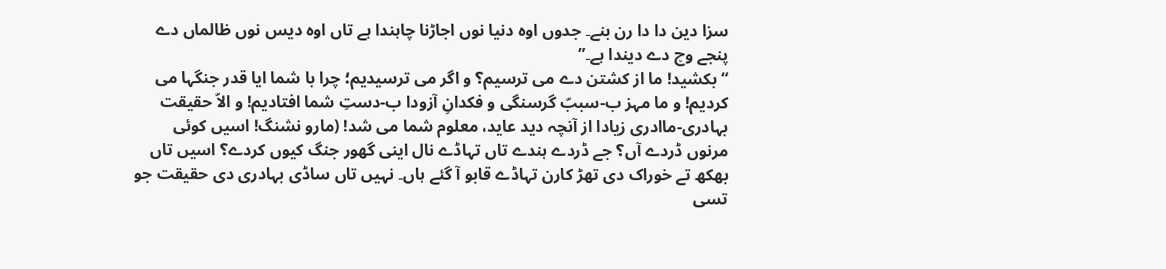سزا دین دا دا رن بنے۔ جدوں اوہ دنیا نوں اجاڑنا چاہندا ہے تاں اوہ دیس نوں ظالماں دے پنجے وچ دے دیندا ہے۔”
“بکشید! ما از کشتن دے می ترسیم؟ و اگر می ترسیدیم؛ چرا با شما ایا قدر جنگہا می کردیم! و ما مہز ب-سببّ گرسنگی و فکدانِ آزودا ب-دستِ شما افتادیم! و الاّ حقیقت بہادری-ماادری زیادا از آنچہ دید عاید، معلوم شما می شد! (مارو نشنگ! اسیں کوئی مرنوں ڈردے آں؟ جے ڈردے ہندے تاں تہاڈے نال اینی گھور جنگ کیوں کردے؟ اسیں تاں بھکھ تے خوراک دی تھڑ کارن تہاڈے قابو آ گئے ہاں۔ نہیں تاں ساڈی بہادری دی حقیقت جو تسی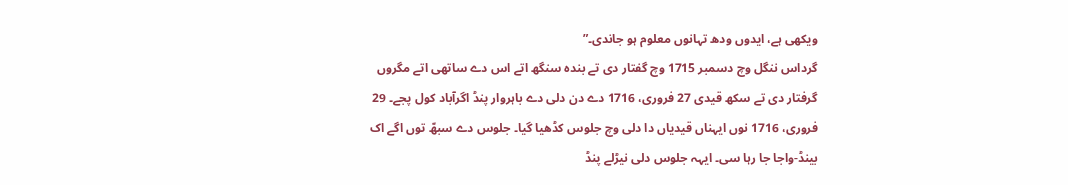ویکھی ہے، ایدوں ودھ تہانوں معلوم ہو جاندی۔”
گرداس ننگل وچ دسمبر 1715 وچ گفتار دی تے بندہ سنگھ اتے اس دے ساتھی اتے مگروں گرفتار دی تے سکھ قیدی 27 فروری، 1716 دے دن دلی دے باہروار پنڈ اگرآباد کول پجے۔ 29 فروری، 1716 نوں ایہناں قیدیاں دا دلی وچ جلوس کڈھیا گیا۔ جلوس دے سبھّ توں اگے اک بینڈ-واجا جا رہا سی۔ ایہہ جلوس دلی نیڑلے پنڈ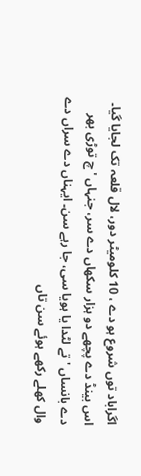اگراباد توں شروع ہو دے ، 10 کلومیٹر دور، لال قلعہ تک لجایا گیا۔ اس بینڈ دے پچھے دو ہزار سکھاں دے سر، جنہاں 'چ توڑی بھر دے بانساں 'تے لٹدا یا ہویا سی، جا رہے سن۔ ایہناں دے سراں دے وال کھلے رکھے ہوئے سن تاں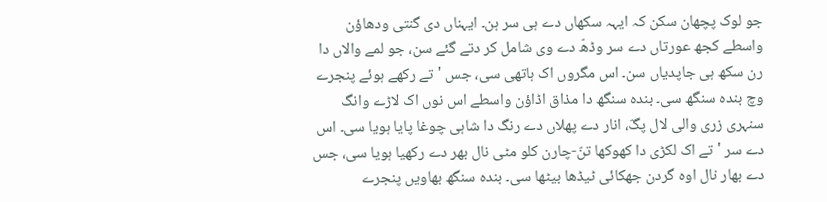جو لوک پچھان سکن کہ ایہہ سکھاں دے ہی سر ہن۔ ایہناں دی گنتی ودھاؤن واسطے کجھ عورتاں دے سر وڈھّ دے وی شامل کر دتے گئے سن، جو لمے والاں دا رن سکھ ہی جاپدیاں سن۔ اس مگروں اک ہاتھی سی، جس 'تے رکھے ہوئے پنجرے وچ بندہ سنگھ سی۔ بندہ سنگھ دا مذاق اڈاؤن واسطے اس نوں اک لاڑے وانگ سنہری زری والی لال پگّ، انار دے پھلاں دے رنگ دا شاہی چوغا پایا ہویا سی۔ اس دے سر 'تے اک لکڑی دا کھوکھا تنّ-چارن کلو مٹی نال بھر دے رکھیا ہویا سی، جس دے بھار نال اوہ گردن جھکائی ٹیڈھا بیٹھا سی۔ بندہ سنگھ بھاویں پنجرے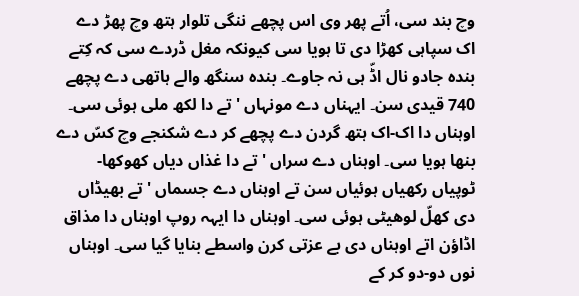وچ بند سی، اُتے پھر وی اس پچھے ننگی تلوار ہتھ وچ پھڑ دے اک سپاہی کھڑا دی تا ہویا سی کیونکہ مغل ڈردے سی کہ کِتے بندہ جادو نال اڈّ ہی نہ جاوے۔ بندہ سنگھ والے ہاتھی دے پچھے 740 قیدی سن۔ ایہناں دے مونہاں 'تے دا لکھ ملی ہوئی سی۔ اوہناں دا اک-اک ہتھ گردن دے پچھے کر دے شکنجے وچ کسّ دے بنھا ہویا سی۔ اوہناں دے سراں 'تے دا غذاں دیاں کھوکھا-ٹوپیاں رکھیاں ہوئیاں سن تے اوہناں دے جسماں 'تے بھیڈاں دی کھلّ لوھیٹی ہوئی سی۔ اوہناں دا ایہہ روپ اوہناں دا مذاق اڈاؤن اتے اوہناں دی بے عزتی کرن واسطے بنایا گیا سی۔ اوہناں نوں دو-دو کر کے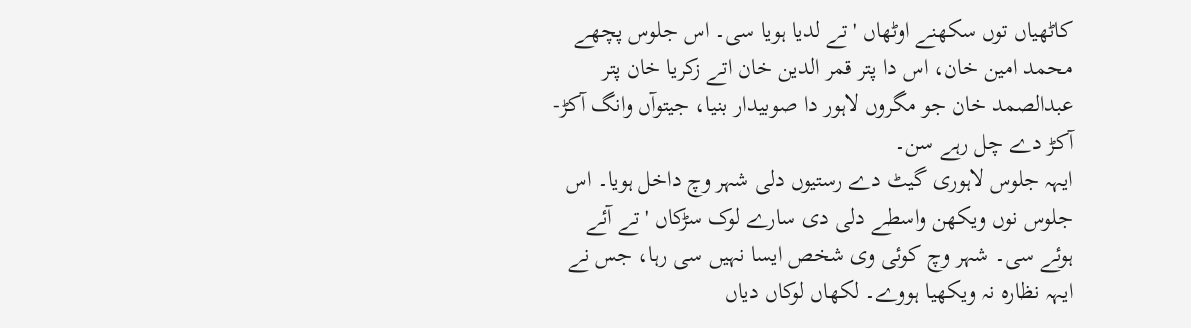کاٹھیاں توں سکھنے اوٹھاں 'تے لدیا ہویا سی۔ اس جلوس پچھے محمد امین خان، اس دا پتر قمر الدین خان اتے زکریا خان پتر عبدالصمد خان جو مگروں لاہور دا صوبیدار بنیا، جیتوآں وانگ آکڑ-آکڑ دے چل رہے سن۔
ایہہ جلوس لاہوری گیٹ دے رستیوں دلی شہر وچ داخل ہویا۔ اس جلوس نوں ویکھن واسطے دلی دی سارے لوک سڑکاں 'تے آئے ہوئے سی۔ شہر وچ کوئی وی شخص ایسا نہیں سی رہا، جس نے ایہہ نظارہ نہ ویکھیا ہووے۔ لکھاں لوکاں دیاں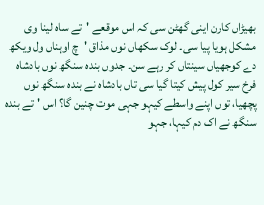بھیڑاں کارن اینی گھٹن سی کہ اس موقعے 'تے ساہ لینا وی مشکل ہویا پیا سی۔ لوک سکھاں نوں مذاق 'چ اوہناں ول ویکھ دے کوجھیاں سینتاں کر رہے سن۔ جدوں بندہ سنگھ نوں بادشاہ فرخ سیر کول پیش کیتا گیا سی تاں بادشاہ نے بندہ سنگھ نوں پچھیا، توں اپنے واسطے کیہو جہی موت چنین گا؟ اس 'تے بندہ سنگھ نے اک دم کیہا، جہو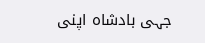جہی بادشاہ اپنی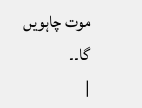موت چاہویں گا۔۔
|